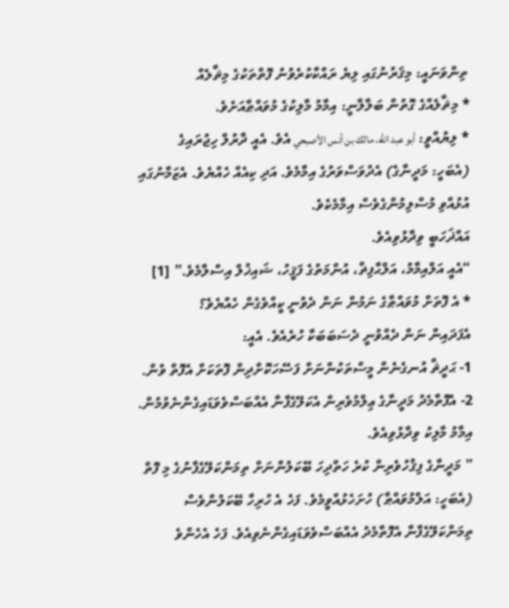ތިންވަނައީ: މިޤަރުނުގައި ލިޔެ ރައްކާކުރެވުނު ފޮތްތަކުގެ މިޘާލެއް
* މިޘާލެއްގެ ގޮތުން ބަލާލާނީ: އިމާމު މާލިކުގެ މުވައްޠާއަށެވެ.
* ލިޔުއްވީ: أبو عبد الله، مالك بن أنس الأصبحي އެވެ. އެއީ ދާރުލް ހިޖުރައިގެ (އެބަހީ: މަދީނާގެ) އެދުވަސްވަރުގެ އިމާމެވެ. އަދި ކިއެއް ހެއްޔެވެ. އެޒަމާނުގައި އުޅުއްވި މުސްލިމުންގެވެސް އިމާމެކެވެ.
އައްޛަހަބީ ވިދާޅުވިއެވެ.
“އެއީ އަލްއިމާމު، އަލްޙާފިޡް، އުންމަތުގެ ފަޤީހު، ޝައިޚުލް އިސްލާމެވެ.” [1]
* އެ ފޮތަށް މުވައްޠާގެ ނަމުން ނަން ދެވުނީ ކީއްވެގެން ހެއްޔެވެ؟
އެފަދައިން ނަން ދެއްވުނީ ދެސަބަބަކާ ހުރެއެވެ. އެއީ:
1- ޙަދީޘް އުނގެނެން މީސްތަކުންނަށް ފަސޭހަކޮށްދިން ފޮތަކަށް އެފޮތް ވުން.
2- އެފޮތާމެދު މަދީނާގެ ޢިލްމުވެރިން އެކަލޭގެފާނާ އެއްބަސްވެވަޑައިގެންނެވުމުން.
އިމާމު މާލިކު ވިދާޅުވިއެވެ.
” މަދީނާގެ ފިޤުހުވެރިން ކުރެ ހަތްދިހަ ބޭކަލުންނަށް ތިމަންކަލޭގެފާނުގެ މި ފޮތް (އެބަހީ: އަލްމުވައްޠާ) ހުށަހެޅުއްވީމެވެ. ފަހެ އެ ހުރިހާ ބޭކަލުންވެސް ތިމަންކަލޭގެފާނާ އެފޮތާމެދު އެއްބަސްވެވަޑައިގެންނެވިއެވެ. ފަހެ އެހެންވެ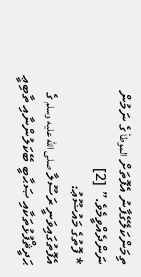ތިމަންކަލޭގެފާނު އެފޮތަށް الموطأ ގެ ނަމުން ނަންދެއްވީމެވެ.” [2]
* ފޮތުގެ މައުޟޫޢު:
އެފޮތުގައިވަނީ ރަސޫލާ صلى الله عليه وسلم ގެ ޙަދީޘްފުޅުތަކާއި ޞަޙާބީ ބޭކަލުންނާއި ތާބިޢީ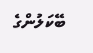ބޭކަލުންގެ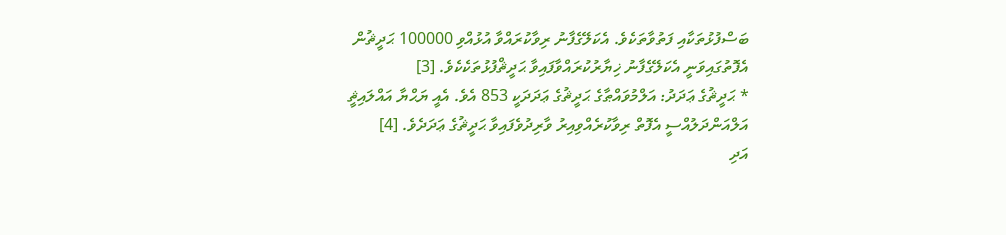ބަސްފުޅުތަކާއި ފަތުވާތަކެވެ. އެކަލޭގެފާނު ރިވާކުރައްވާ އުޅުއްވި 100000 ޙަދީޘުން އެފޮތުގައިވަނީ އެކަލޭގެފާނު ޚިޔާރުކުރައްވާފައިވާ ޙަދީޘްފުޅުތަކެކެވެ. [3]
* ޙަދީޘުގެ ޢަދަދު: އަލްމުވައްޠާގެ ޙަދީޘުގެ ޢަދަދަކީ 853 އެވެ. އެއީ ޔަޙްޔާ އައްލައިޘީ އަލްއަންދަލުއްސީ އެފޮތް ރިވާކުރެއްވިއިރު ވާރިދުވެފައިވާ ޙަދީޘުގެ ޢަދަދެވެ. [4]
އަދި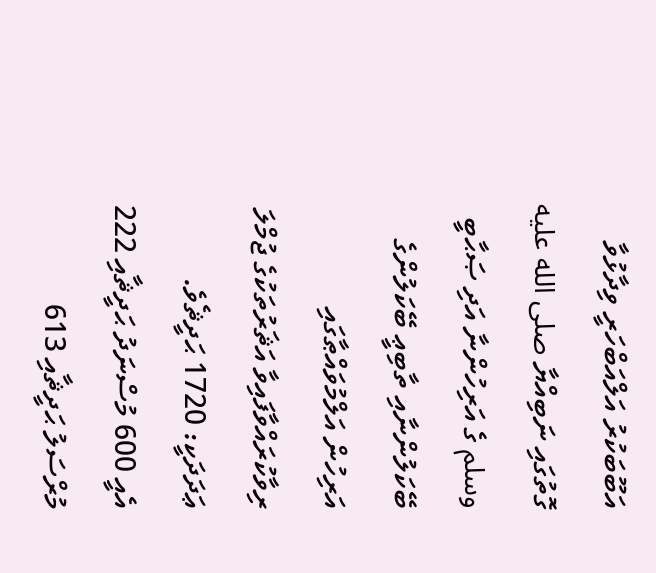އަބޫބަކުރު އަލްއަބްހަރީ ވިދާޅުވާ ގޮތުގައި ނަބިއްޔާ صلى الله عليه وسلم ގެ އަރިހުންނާ އަދި ޞަޙާބީ ބޭކަލުންނާއި ތާބިޢީ ބޭކަލުންގެ އަރިހުން އަލްމުވައްޠާގައި ރިވާކުރައްވާފައިވާ އަޘަރުތަކުގެ ޖުމްލަ ޢަދަދަކީ: 1720 ޙަދީޘެވެ.
އެއީ 600 މުސްނަދު ޙަދީޘާއި 222 މުރްސަލު ޙަދީޘާއި 613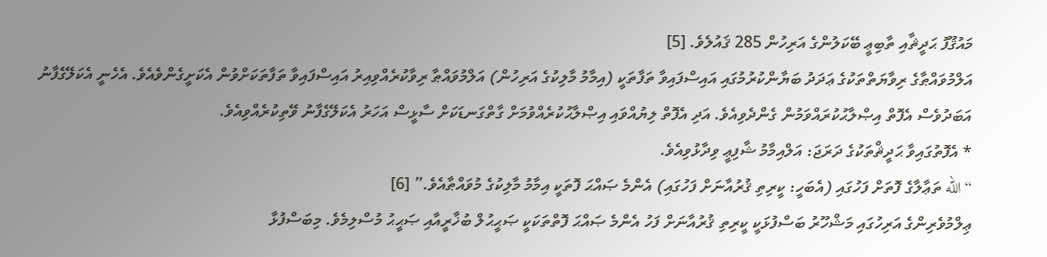މައުޤޫފު ޙަދީޘާއި ތާބިޢީ ބޭކަލުންގެ އަރިހުން 285 ޤައުލެވެ. [5]
އަލްމުވައްޠާގެ ރިވާޔަތްތަކުގެ ޢަދަދު ބަޔާންކުރުމުގައި އައިސްފައިވާ ތަފާތަކީ (އިމާމު މާލިކުގެ އަރިހުން) އަލްމުވައްޠާ ރިވާކުރެއްވިއިރު އައިސްފައިވާ ތަފާތަކަށްވުން އެކަށީގެންވެއެވެ. އެހެނީ އެކަލޭގެފާނު އަބަދުވެސް އެފޮތް އިޞްލާޙުކުރައްވަމުން ގެންދެވިއެވެ. އަދި އެފޮތް ލިޔުއްވައި އިޞްލާޙުކުރެއްވުމަށް ގާތްގަނޑަކަށް ސާޅީސް އަހަރު އެކަލޭގެފާނު ވޭތިކުރެއްވިއެވެ.
* އެފޮތުގައިވާ ޙަދީޘްތަކުގެ ދަރަޖަ: އަލްއިމާމު ޝާފިޢީ ވިދާޅުވިއެވެ.
“الله ތަޢާލާގެ ފޮތަށް ފަހުގައި (އެބަހީ: ކީރިތި ޤުރުއާނަށް ފަހުގައި) އެންމެ ޞައްޙަ ފޮތަކީ އިމާމު މާލިކުގެ މުވައްޠާއެވެ.” [6]
ޢިލްމުވެރިންގެ އަރިހުގައި މަޝްހޫރު ބަސްފުޅަކީ ކީރިތި ޤުރުއާނަށް ފަހު އެންމެ ޞައްޙަ ފޮތްތަކަކީ ޞަޙީޙުލް ބުޚާރީއާއި ޞަޙީޙު މުސްލިމެވެ. މިބަސްފުޅާ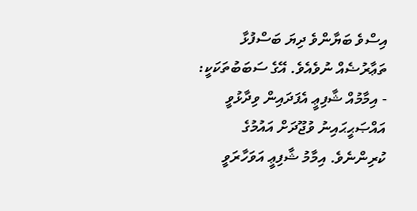އިސްވެ ބަޔާންވެ ދިޔަ ބަސްފުޅާ ތަޢާރުޟެއް ނުވެއެވެ. އޭގެ ސަބަބުތަކަކީ:
- އިމާމުއް ޝާފިޢީ އެފަދައިން ވިދާޅުވީ އައްޞަޙީޙައިނު ވުޖޫދަށް އައުމުގެ ކުރިންނެވެ. އިމާމު ޝާފިޢީ އަވަހާރަވީ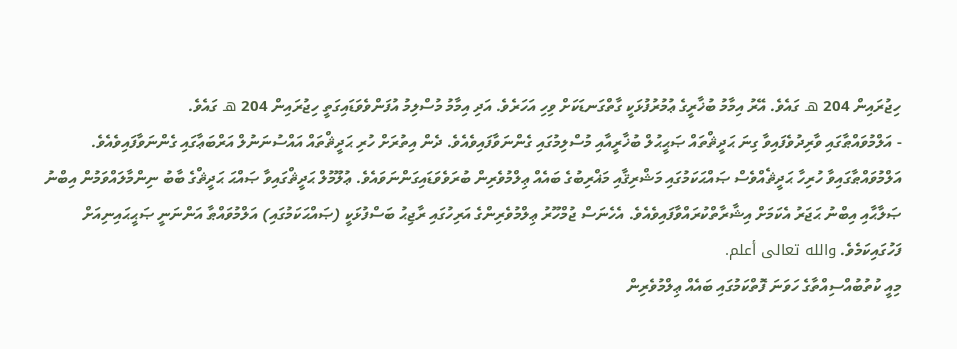ހިޖުރައިން 204 هـ ގައެވެ. އޭރު އިމާމު ބުޚާރީގެ ޢުމުރުފުޅަކީ ގާތްގަނޑަކަށް ވިހި އަހަރެވެ. އަދި އިމާމު މުސްލިމު އުފަންވެވަޑައިގަތީ ހިޖުރައިން 204 هـ ގައެވެ.
- އަލްމުވައްޠާގައި ވާރިދުވެފައިވާ ގިނަ ޙަދީޘްތައް ޞަޙީޙުލް ބުޚާރީއާއި މުސްލިމުގައި ގެންނަވާފައިވެއެވެ. ދެން އިތުރަށް ހުރި ޙަދީޘްތައް އައްސުނަނުލް އަރްބަޢާގައި ގެންނަވާފައިވެއެވެ.
އަލްމުވައްޠާގައިވާ ހުރިހާ ޙަދީޘެއްވެސް ޞައްޙަކަމުގައި މަޝްރިޤާއި މަޣްރިބުގެ ބައެއް ޢިލްމުވެރިން ބުރަވެވަޑައިގަންނަވައެވެ. ޢުލޫމުލް ޙަދީޘްގައިވާ ޞައްޙަ ޙަދީޘްގެ ބާބު ނިންމާލައްވަމުން އިބްނު ޞަލާޙާއި އިބްނު ޙަޖަރު އެކަމަށް އިޝާރާތްކުރައްވާފައިވެއެވެ. އެހެނަސް ޖުމްހޫރު ޢިލްމުވެރިންގެ އަރިހުގައި ރާޖިޙު ބަސްފުޅަކީ (ޞައްޙަކަމުގައި) އަލްމުވައްޠާ އަންނަނީ ޞަޙީޙައިނިއަށް ފަހުގައިކަމެވެ. والله تعالى أعلم.
މިއީ ކުތުބުއްސިއްތާގެ ހަވަނަ ފޮތްކަމުގައި ބައެއް ޢިލްމުވެރިން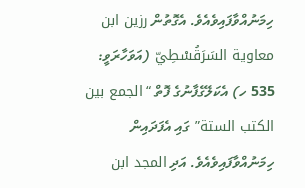ހިމަނުއްވާފައިވެއެވެ. އެގޮތުން رزين ابن معاوية السَرَقُسْطِيّ (އަވަހާރަވީ: 535 ހ) އެކަލޭގެފާނުގެ ފޮތް “الجمع بين الكتب الستة” ގައި އެފަދައިން ހިމަނުއްވާފައިވެއެވެ. އަދި المجد ابن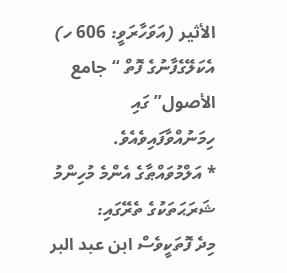الأثير (އަވަހާރަވީ: 606 ހ) އެކަލޭގެފާނުގެ ފޮތް “جامع الأصول” ގައި ހިމަނުއްވާފައިވެއެވެ.
* އަލްމުވައްޠާގެ އެންމެ މުހިންމު ޝަރަޙަތަކުގެ ތެރޭގައި:
މިދެ ފޮތަކީވެސް ابن عبد البر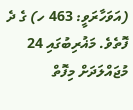(އަވަހާރަވީ: 463 ހ) ގެ ދެ ފޮތެވެ. މަޣުރިބުގައި 24 މުޖައްލަދަށް މިފޮތް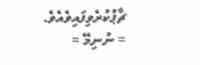ޗާޕުކުރެވިފައިވެއެވެ.
= ނުނިމޭ =